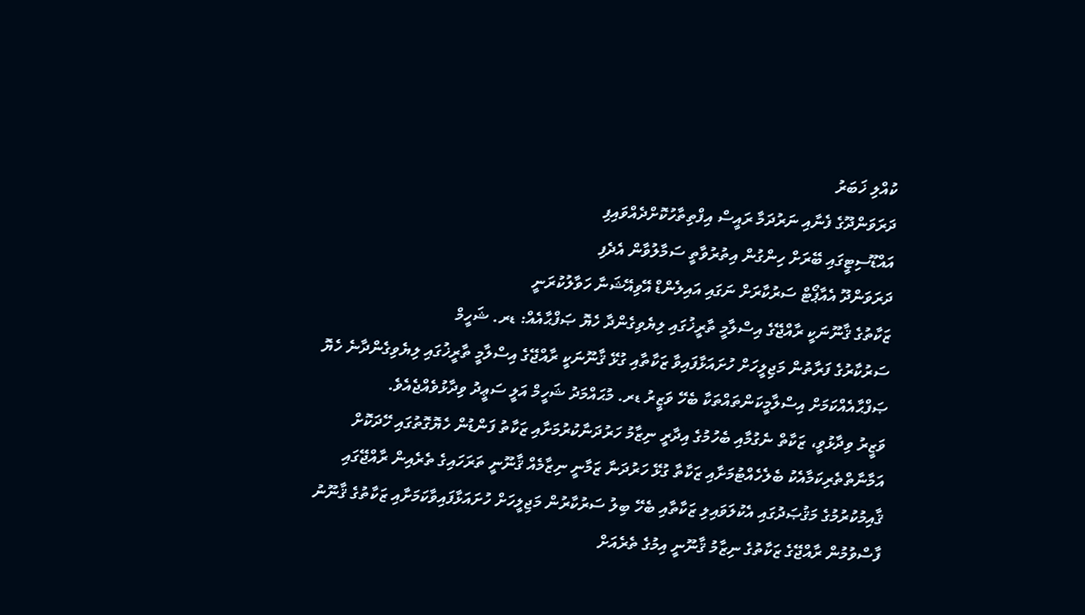ކުއްލި ޚަބަރު
ދަރަވަންދޫގެ ފެނާއި ނަރުދަމާ ރައީސް އިފްތިތާހުކޮށްދެއްވައިފި
އައްޑޫސިޓީގައި ބޭރަށް ހިންގުން އިތުރުވާތީ ސަމާލުވާން އެދެފި
ދަރަވަންދޫ އެއާޕޯޓް ސަރުކާރަށް ނަގައި އައިލެންޑް އޭވިއޭޝަނާ ހަވާލުކުރަނީ
ޒަކާތުގެ ޤާނޫނަކީ ރާއްޖޭގެ އިސްލާމީ ތާރީޚުގައި ލިޔެވިގެންދާ ހެޔޮ ޞަފްޙާއެއް: ޑރ. ޝަހީމް
ސަރުކާރުގެ ފަރާތުން މަޖިލީހަށް ހުށައަޅާފައިވާ ޒަކާތާއި ގުޅޭ ޤާނޫނަކީ ރާއްޖޭގެ އިސްލާމީ ތާރީޚުގައި ލިޔެވިގެންދާނެ ހެޔޮ ޞަފްޙާއެއްކަމަށް އިސްލާމީކަންތައްތަކާ ބެހޭ ވަޒީރު ޑރ. މުޙައްމަދު ޝަހީމް އަލީ ސަޢީދު ވިދާޅުވެއްޖެއެވެ.
ވަޒީރު ވިދާޅުވީ، ޒަކާތް ނެގުމާއި ބެހުމުގެ އިދާރީ ނިޒާމު ހަރުދަނާކުރުމަށާއި ޒަކާތު ފަންޑުން ހެޔޮގޮތުގައި ހޭދަކޮށް އަމާނާތްތެރިކަމާއެކު ބެލެހެއްޓުމަށާއި ޒަކާތާ ގުޅޭ ހަރުދަނާ ޒަމާނީ ނިޒާމެއް ޤާނޫނީ ތަރަހައިގެ ތެރެއިން ރާއްޖޭގައި ޤާއިމުކުރުމުގެ މަޤުޞަދުގައި އެކުލަވައިލި ޒަކާތާއި ބެހޭ ބިލު ސަރުކާރުން މަޖިލީހަށް ހުށައަޅާފައިވާކަމަށާއި ޒަކާތުގެ ޤާނޫނު ފާސްވުމުން ރާއްޖޭގެ ޒަކާތުގެ ނިޒާމު ޤާނޫނީ އިމުގެ ތެރެއަށް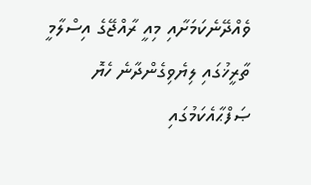ވެއްދޭނެކަމަށާއި މިއީ ރާއްޖޭގެ އިސްލާމީ ތާރީޚުގައި ލިޔެވިގެންދާނެ ހެޔޮ ޞަފްޙާއެކަމުގައި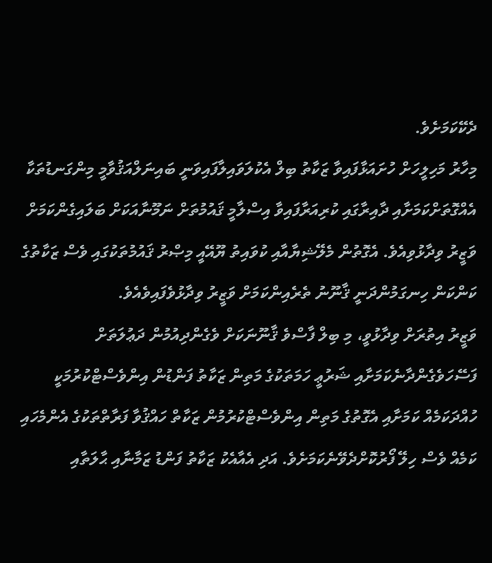ދެކޭކަމަށެވެ.
މިހާރު މަހިލީހަށް ހުށައަޅާފައިވާ ޒަކާތު ބިލް އެކުލަވައިލާފައިވަނީ ބައިނަލްއަޤުވާމީ މިންގަނޑުތަކާ އެއްގޮތަށްކަމަށާއި ދާއިރާގައި ކުރިއަރާފައިވާ އިސްލާމީ ޤައުމުތަށް ނަމޫނާއަކަށް ބަލައިގެންކަމަށް ވަޒީރު ވިދާޅުވިއެވެ. އެގޮތުން މެލޭޝިޔާއާއި ކުވައިތު ޔޫއޭއީ މިޞްރު ޤައުމުތަކުގައި ވެސް ޒަކާތުގެ ކަންކަން ހިނގަމުންދަނީ ޤާނޫނު ތެރެއިންކަމަށް ވަޒީރު ވިދާޅުވެފައިވެއެވެ.
ވަޒީރު އިތުރަށް ވިދާޅުވީ، މި ބިލް ފާސްވެ ޤާނޫނަކަށް ވެގެންދިއުމުން ދަޢުލަތަށް ފަސޭހަވެގެންދާނެކަމަށާއި ޝަރުޢީ ހަމަތަކުގެ މަތިން ޒަކާތު ފަންޑުން އިންވެސްޓްކުރުމަކީ ހުއްދަކަމެއް ކަމަށާއި އެގޮތުގެ މަތިން އިންވެސްޓްކުރުމުން ޒަކާތް ހައްޤުވާ ފަރާތްތަކުގެ އެންމެހައި ކަމެއް ވެސް ހިލޭ ފޯރުކޮށްދެވޭނެކަމަށެވެ. އަދި އެއާއެކު ޒަކާތު ފަންޑު ޒަމާނާއި ޙާލަތާއި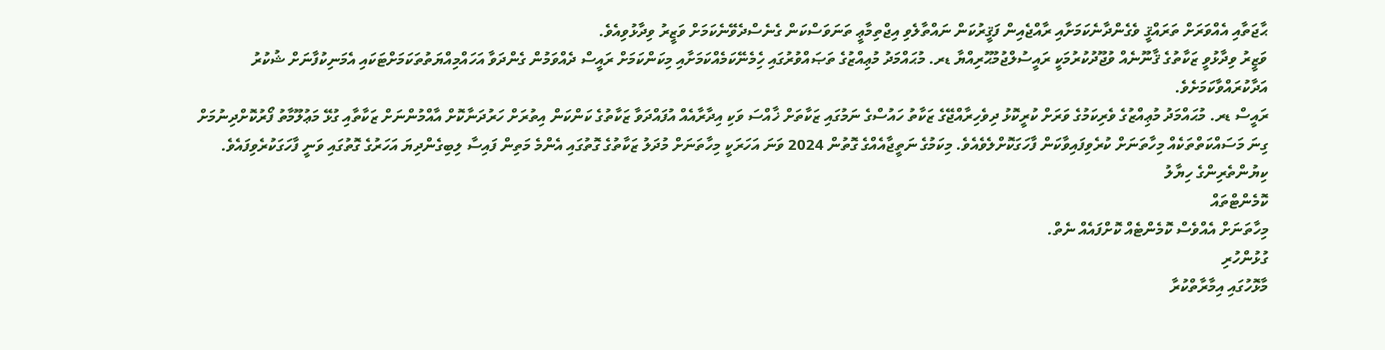ޙާޖަތާއި އެއްވަރަށް ތަރައްޤީ ވެގެންދާނެކަމަށާއި ރާއްޖެއިން ފަޤީރުކަން ނައްތާލެވި އިޖްތިމާޢީ ތަނަވަސްކަން ގެނެސްދެވޭނެކަމަށް ވަޒީރު ވިދާޅުވިއެވެ.
ވަޒީރު ވިދާޅުވީ ޒަކާތުގެ ޤާނޫނެއް ވުޖޫދުކުރުމަކީ ރައީސުލްޖުމުޙޫރިއްޔާ ޑރ. މުޙައްމަދު މުޢިއްޒުގެ ތަޞައްވުރުގައި ހިެމެނޭކަމެއްކަމަށާއި މިކަންކަމަށް ރައީސް ދެއްވަމުން ގެންދަވާ އަހައްމިއްޔަތުތަކަމަށްޓަކައި އެމަނިކުފާނަށް ޝުކުރު އަދާކުރައްވާކަމަށެވެ.
ރައީސް ޑރ. މުޙައްމަދު މުޢިއްޒުގެ ވެރިކަމުގެ ވަރަށް ކުރީކޮޅު ދިވެހިރާއްޖޭގެ ޒަކާތު ހައުސްގެ ނަމުގައި ޒަކާތަށް ޚާއްސަ ވަކި އިދާރާއެއް އުފައްދަވާ ޒަކާތުގެ ކަންކަން އިތުރަށް ހަރުދަނާކޮށް އާއްމުންނަށް ޒަކާތާއި ގުޅޭ މަޢުލޫމާތު ފޯރުކޮށްދިނުމަށް ގިނަ މަސައްކަތްތަކެއް މިހާތަނަށް ކުރެވިފައިވާކަން ފާހަގަކޮށްލެވެއެވެ. މިކަމުގެ ނަތީޖާއެއްގެ ގޮތުން 2024 ވަނަ އަހަރަކީ މިހާތަނަށް މުދަލު ޒަކާތުގެ ގޮތުގައި އެންމެ މަތިން ފައިސާ ލިބިގެންދިޔަ އަހަރުގެ ގޮތުގައި ވަނީ ފާހަގަކުރެވިފައެވެ.
ކިޔުންތެރިންގެ ހިޔާލު
ކޮމެންޓްތައް
މިހާތަނަށް އެއްވެސް ކޮމެންޓެއް ކޮށްފައެއް ނެތް.
ގުޅުންހުރި
މާޅޮހުގައި އިމާރާތްކުރާ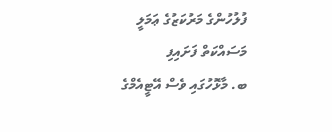ފުލުހުންގެ މަރުކަޒުގެ ޢަމަލީ މަސައްކަތް ފަށައިފި
ބ. މާޅޮހުގައި ވެސް އޭޓީއެމްގެ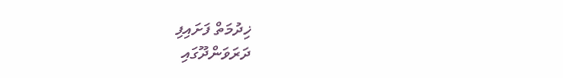ޚިދުމަތް ފަށައިފި
ދަރަވަންދޫގައި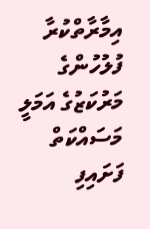އިމާރާތްކުރާ ފުލުހުންގެ މަރުކަޒުގެ އަމަލީ މަސައްކަތް ފަށައިފި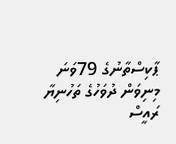ޕާކިސްތާނުގެ 79ވަނަ މިނިވަން ދުވަހުގެ ތަހުނިޔާ ރައީސް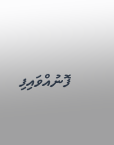ފޮނުއްވައިފި